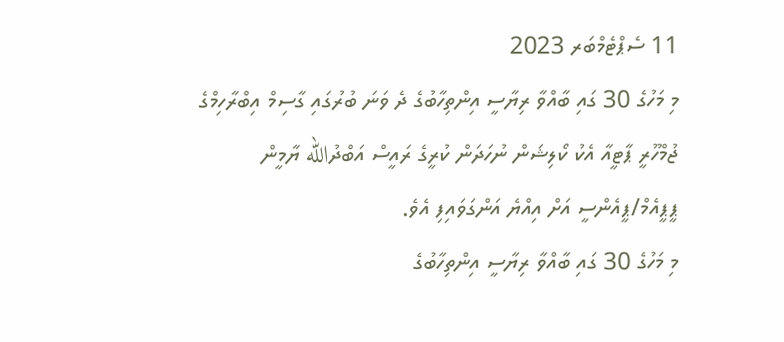11 ސެޕްޓެމްބަރ 2023
މި މަހުގެ 30 ގައި ބާއްވާ ރިޔާސީ އިންތިހާބުގެ ދެ ވަނަ ބުރުގައި ގާސިމް އިބްރާހިމްގެ ޖުމްހޫރީ ޕާޓީއާ އެކު ކޯލިޝަން ނުހަދަން ކުރީގެ ރައީސް އަބްދުالله ޔާމީން ޕީޕީއެމް/ޕީއެންސީ އަށް އިއްޔެ އަންގަވައިފި އެވެ.
މި މަހުގެ 30 ގައި ބާއްވާ ރިޔާސީ އިންތިހާބުގެ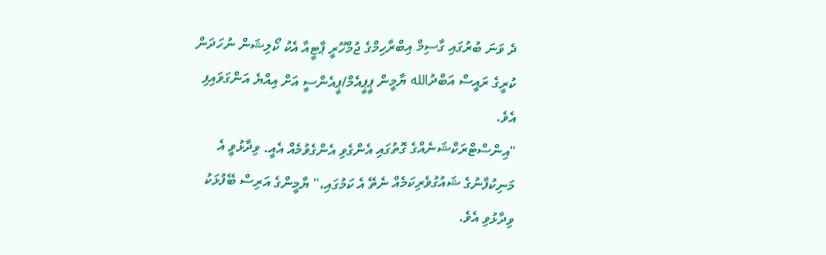ދެ ވަނަ ބުރުގައި ގާސިމް އިބްރާހިމްގެ ޖުމްހޫރީ ޕާޓީއާ އެކު ކޯލިޝަން ނުހަދަން ކުރީގެ ރައީސް އަބްދުالله ޔާމީން ޕީޕީއެމް/ޕީއެންސީ އަށް އިއްޔެ އަންގަވައިފި އެވެ.
"އިންސްޓްރަކްޝަނެއްގެ ގޮތުގައި އެންގެވި އެންގެވުމެއް އެއީ. ވިދާޅުވީ އެ މަނިކުފާނުގެ ޝައުގުވެރިކަމެއް ނެތޭ އެ ކަމުގައި،" ޔާމީންގެ އަރިސް ބޭފުޅަކު ވިދާޅުވި އެވެ.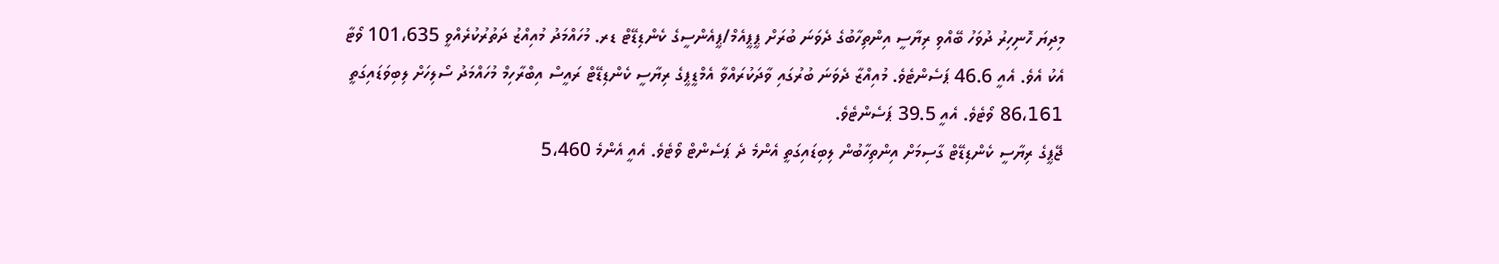މިދިޔަ ހޮނިހިރު ދުވަހު ބޭއްވި ރިޔާސީ އިންތިހާބުގެ ދެވަނަ ބުރަށް ޕީޕީއެމް/ޕީއެންސީގެ ކެންޑިޑޭޓް ޑރ. މުހައްމަދު މުއިއްޒު ދަތުރުކުރެއްވީ 101،635 ވޯޓާ އެކު އެވެ. އެއީ 46.6 ޕަސެންޓެވެ. މުއިއްޒާ ދެވަނަ ބުރުގައި ވާދަކުރައްވާ އެމްޑީޕީގެ ރިޔާސީ ކެންޑިޑޭޓް ރައީސް އިބްރާހިމް މުހައްމަދު ސޯލިހަށް ލިބިވަޑައިގަތީ 86،161 ވޯޓެވެ. އެއީ 39.5 ޕަސެންޓެވެ.
ޖޭޕީގެ ރިޔާސީ ކެންޑިޑޭޓް ގާސިމަށް އިންތިހާބުން ލިބިޑައިގަތީ އެންމެ ދެ ޕަސެންޓް ވޯޓެވެ. އެއީ އެންމެ 5،460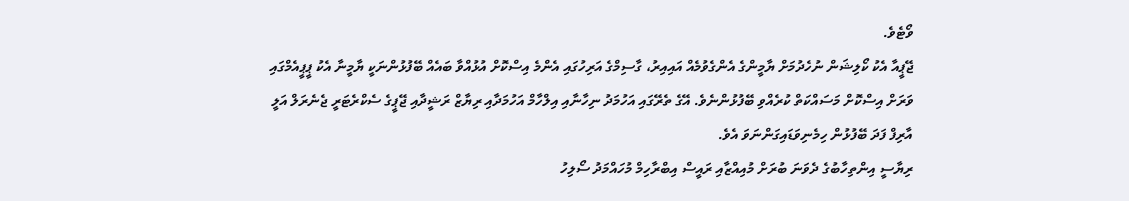ވޯޓެވެ.
ޖޭޕީއާ އެކު ކޯލިޝަން ނުހެދުމަށް ޔާމީންގެ އެންގެވުމެއް އައިއިރު، ގާސިމްގެ އަރިހުގައި އެންމެ އިސްކޮށް އުޅުއްވާ ބައެއް ބޭފުޅުންނަކީ ޔާމީނާ އެކު ޕީޕީއެމްގައި ވަރަށް އިސްކޮށް މަސައްކަތް ކުރެއްވި ބޭފުޅުންނެވެ. އޭގެ ތެރޭގައި އަހުމަދު ނިހާނާއި އިލްހާމް އަހުމަދާއި ރިޔާޒް ރަޝީދާއި ޖޭޕީގެ ސެކްރެޓަރީ ޖެނެރަލް އަލީ އާރިފް ފަދަ ބޭފުޅުން ހިމެނިވަޑައިގަންނަވަ އެވެ.
ރިޔާސީ އިންތިހާބުގެ ދެވަނަ ބުރަށް މުއިއްޒާއި ރައީސް އިބްރާހިމް މުހައްމަދު ސޯލިހު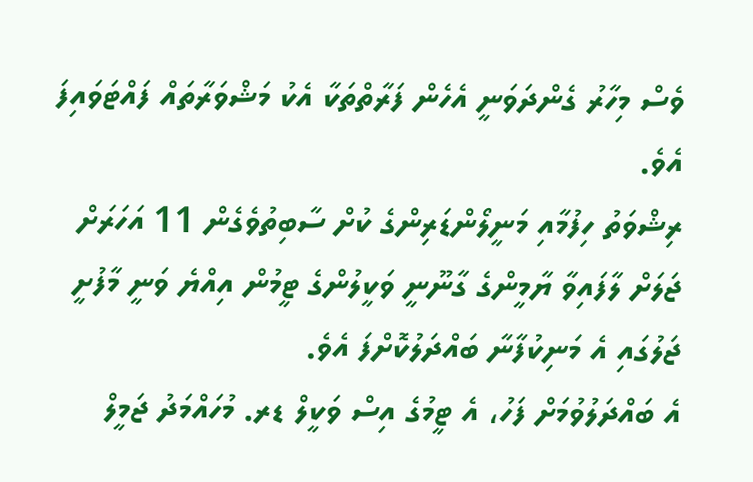ވެސް މިހާރު ގެންދަވަނީ އެހެން ފަރާތްތަކާ އެކު މަޝްވަރާތައް ފައްޓަވައިފަ އެވެ.
ރިޝްވަތު ހިފުމާއި މަނީލޯންޑަރިންގެ ކުށް ސާބިތުވެގެން 11 އަހަރަށް ޖަލަށް ލާފައިވާ ޔާމީންގެ ގާނޫނީ ވަކީލުންގެ ޓީމުން އިއްޔެ ވަނީ މާފުށީ ޖަލުގައި އެ މަނިކުފާނާ ބައްދަލުކޮށްފަ އެވެ.
އެ ބައްދަލުވުމަށް ފަހު، އެ ޓީމުގެ އިސް ވަކީލް ޑރ. މުހައްމަދު ޖަމީލް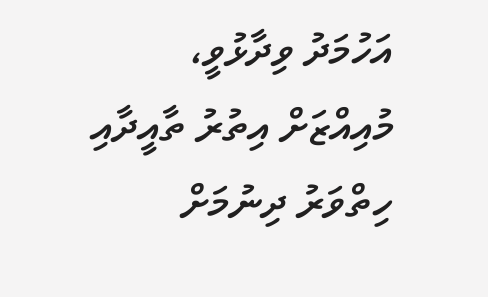އަހުމަދު ވިދާޅުވީ، މުއިއްޒަށް އިތުރު ތާއީދާއި ހިތްވަރު ދިނުމަށް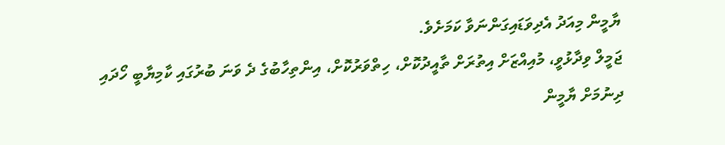ޔާމީން މިއަދު އެދިވަޑައިގަންނަވާ ކަމަށެވެ.
ޖަމީލް ވިދާޅުވީ، މުއިއްޒަށް އިތުރަށް ތާއީދުކޮށް، ހިތްވަރުކޮށް، އިންތިހާބުގެ ދެ ވަނަ ބުރުގައި ކާމިޔާބީ ހޯދައި ދިނުމަށް ޔާމީން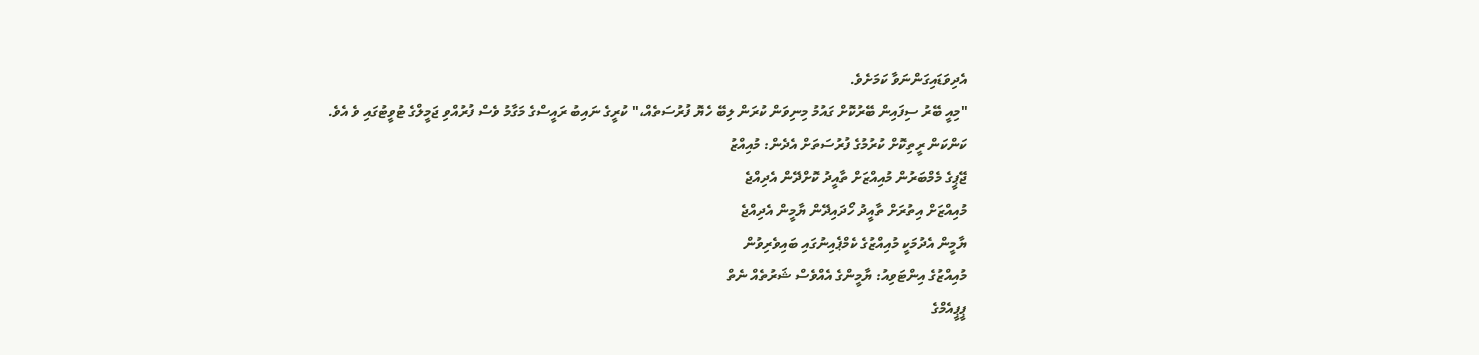އެދިވަޑައިގަންނަވާ ކަމަށެވެ.
"މިއީ ބޭރު ސިފައިން ބޭރުކޮށް ގައުމު މިނިވަން ކުރަން ލިބޭ ހެޔޮ ފުރުސަތެއް،" ކުރީގެ ނައިބު ރައީސްގެ މަގާމު ވެސް ފުރުއްވި ޖަމީލްގެ ޓުވީޓުގައި ވެ އެވެ.
ކަންކަން ރީތިކޮށް ކުރުމުގެ ފުރުސަތަށް އެދެން: މުއިއްޒު
ޖޭޕީގެ މެމްބަރުން މުއިއްޒަށް ތާއީދު ކޮށްދޭން އެދިއްޖެ
މުއިއްޒަށް އިތުރަށް ތާއީދު ހޯދައިދޭން ޔާމީން އެދިއްޖެ
ޔާމީން އެދުމަކީ މުއިއްޒުގެ ކެމްޕެއިނުގައި ބައިވެރިވުން
މުއިއްޒުގެ އިންޓަވިއު: ޔާމީންގެ އެއްވެސް ޝަރުތެއް ނެތް
ޕީޕީއެމްގެ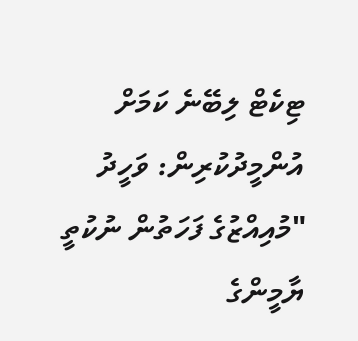ޓިކެޓް ލިބޭނެ ކަމަށް އުންމީދުކުރިން: ވަހީދު
"މުއިއްޒުގެ ފަހަތުން ނުކުތީ ޔާމީންގެ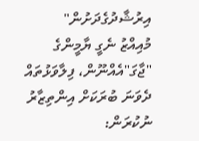އިރުޝާދުގެދަށުން"
މުއިއްޒު ނެގީ ޔާމީންގެ "ޖާގަ"އެއްނޫން، ފިލާވަޅުތައް
ދެވަނަ ބުރަކަށް އިންތިޒާރު ނުކުރަން: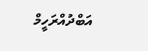އަބްދުއްރަހީމް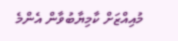މުއިއްޒަށް ކާމިޔާބުވާން އެންމެ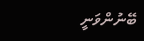ބޭނުންވަނީ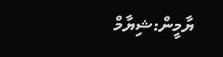ޔާމީން:ޝިޔާމް